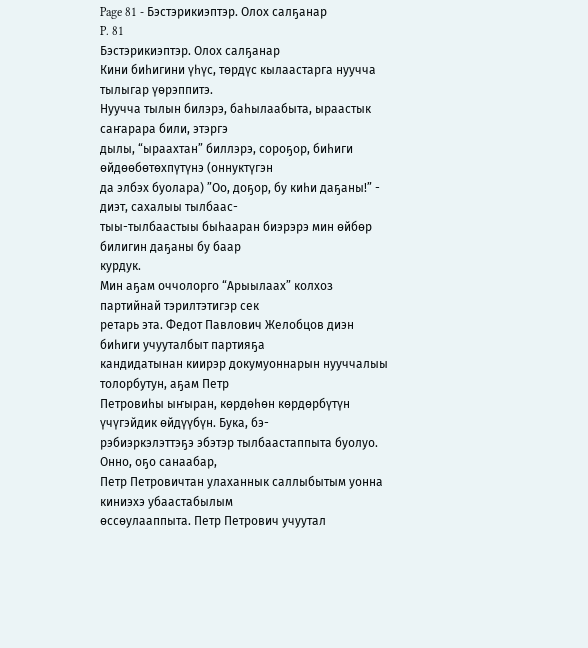Page 81 - Бэстэрикиэптэр. Олох салҕанар
P. 81
Бэстэрикиэптэр. Олох салҕанар
Кини биһигини үһүс, төрдүс кылаастарга нуучча тылыгар үөрэппитэ.
Нуучча тылын билэрэ, баһылаабыта, ыраастык саҥарара били, этэргэ
дылы, “ыраахтан” биллэрэ, сороҕор, биһиги өйдөөбөтөхпүтүнэ (оннуктүгэн
да элбэх буолара) ”Оо, доҕор, бу киһи даҕаны!” - диэт, сахалыы тылбаас-
тыы-тылбаастыы быһааран биэрэрэ мин өйбөр билигин даҕаны бу баар
курдук.
Мин аҕам оччолорго “Арыылаах” колхоз партийнай тэрилтэтигэр сек
ретарь эта. Федот Павлович Желобцов диэн биһиги учууталбыт партияҕа
кандидатынан киирэр докумуоннарын нууччалыы толорбутун, аҕам Петр
Петровиһы ыҥыран, көрдөһөн көрдөрбүтүн үчүгэйдик өйдүүбүн. Бука, бэ-
рэбиэркэлэттэҕэ эбэтэр тылбаастаппыта буолуо. Онно, оҕо санаабар,
Петр Петровичтан улаханнык саллыбытым уонна киниэхэ убаастабылым
өссөулааппыта. Петр Петрович учуутал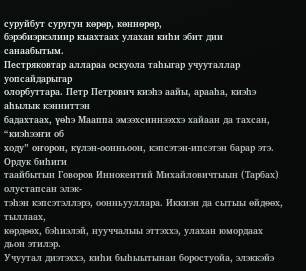суруйбут суругун көрөр, көннөрөр,
бэрэбиэркэлиир кыахтаах улахан киһи эбит дии санаабытым.
Пестряковтар аллараа оскуола таһыгар учууталлар уопсайдарыгар
олорбуттара. Петр Петрович киэһэ аайы, арааһа, киэһэ аһылык кэнниттэн
бадахтаах, үөһэ Мааппа эмээхсиннээххэ хайаан да тахсан, “киэһээҥи об
ходу” оҥорон, күлэн-оонньоон, кэпсэтэн-ипсэтэн барар этэ. Ордук биһиги
таайбытын Говоров Иннокентий Михайловичтыын (Тарбах) олустапсан элэк-
тэһэн кэпсэтэллэрэ, оонньууллара. Иккиэн да сытыы өйдөөх, тыллаах,
көрдөөх, бэһиэлэй, нууччалыы эттэххэ, улахан юмордаах дьон этилэр.
Учуутал диэтэххэ, киһи быһыытынан боростуойа, элэккэйэ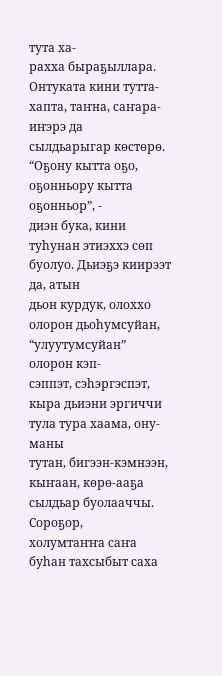тута ха-
рахха быраҕыллара. Онтуката кини тутта-хапта, таҥна, саҥара-иҥэрэ да
сылдьарыгар көстөрө. “Оҕону кытта оҕо, оҕонньору кытта оҕонньор”, -
диэн бука, кини туһунан этиэххэ сөп буолуо. Дьиэҕэ киирээт да, атын
дьон курдук, олоххо олорон дьоһумсуйан, “улуутумсуйан” олорон кэп-
сэппэт, сэһэргэспэт, кыра дьиэни эргиччи тула тура хаама, ону-маны
тутан, бигээн-кэмнээн, кыҥаан, көрө-ааҕа сылдьар буолааччы. Сороҕор,
холумтаҥҥа саҥа буһан тахсыбыт саха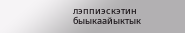лэппиэскэтин быыкаайыктык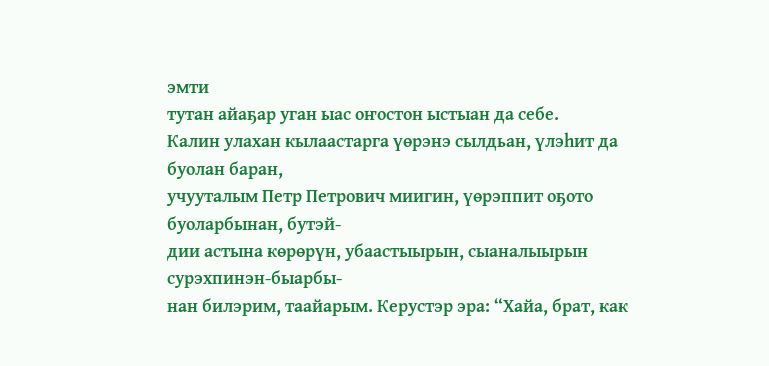эмти
тутан айаҕар уган ыас оҥостон ыстыан да себе.
Калин улахан кылаастарга үөрэнэ сылдьан, үлэһит да буолан баран,
учууталым Петр Петрович миигин, үөрэппит оҕото буоларбынан, бутэй-
дии астына көрөрүн, убаастыырын, сыаналыырын сурэхпинэн-быарбы-
нан билэрим, таайарым. Керустэр эра: “Хайа, брат, как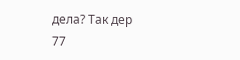дела? Так дер
77